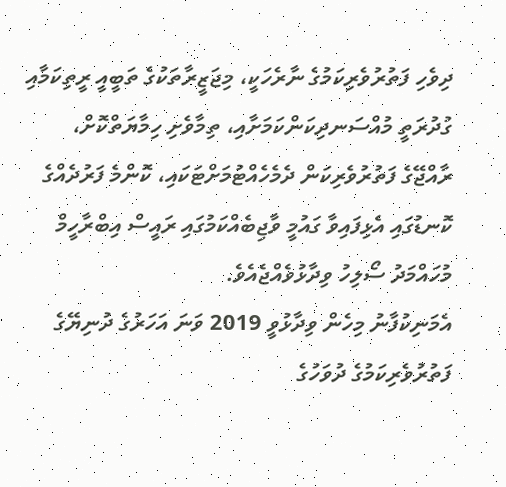ދިވެހި ފަތުރުވެރިކަމުގެ ނާރެހަކީ، މިޖަޒީރާތަކުގެ ތަބީއީ ރީތިކަމާއި ގުދުރަތީ މުއްސަނދިކަންކަމަށާއި، ތިމާވެށި ހިމާޔަތްކޮށް، ރާއްޖޭގެ ފަތުރުވެރިކަން ދެމެހެއްޓުމަށްޓަކައި، ކޮންމެ ފަރުދެއްގެ ކޮނޑުގައި އެޅިފައިވާ ގައުމީ ވާޖިބެއްކަމުގައި ރައީސް އިބްރާހީމް މުހައްމަދު ސޯލިހު ވިދާޅުވެއްޖެއެވެ.
އެމަނިކުފާނު މިހެން ވިދާޅުވީ 2019 ވަނަ އަހަރުގެ ދުނިޔޭގެ ފަތުރުވެރިކަމުގެ ދުވަހުގެ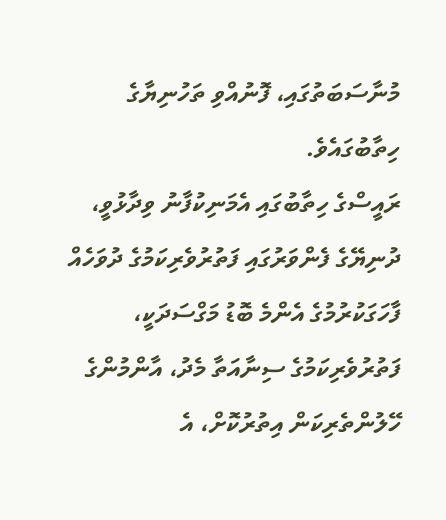މުނާސަބަތުގައި، ފޮނުއްވި ތަހުނިޔާގެ ހިތާބުގައެވެ.
ރައީސްގެ ހިތާބުގައި އެމަނިކުފާނު ވިދާޅުވީ، ދުނިޔޭގެ ފެންވަރުގައި ފަތުރުވެރިކަމުގެ ދުވަހެއް ފާހަގަކުރުމުގެ އެންމެ ބޮޑު މަގްސަދަކީ، ފަތުރުވެރިކަމުގެ ސިނާއަތާ މެދު، އާންމުންގެ ހޭލުންތެރިކަން އިތުރުކޮށް، އެ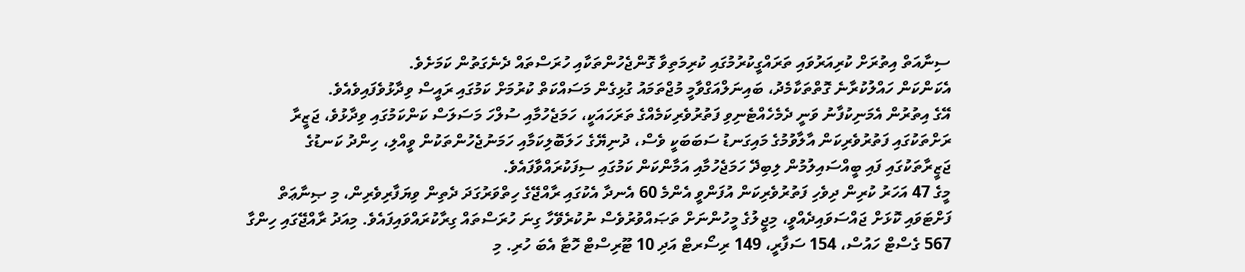ސިނާއަތް އިތުރަށް ކުރިއަރުވައި ތަރައްގީކުރުމުގައި ކުރިމަތިވާ ގޮންޖެހުންތަކާއި ހުރަސްތައް ދެނެގަތުން ކަމަށެވެ.
އެކަންކަން ހައްލުކުރާނެ ގޮތްތަކާމެދު، ބައިނަލްއަގްވާމީ މުޖްތަމައު ގުޅިގެން މަސައްކަތް ކުރުމަށް ކަމުގައި ރައީސް ވިދާޅުވެފައިވެއެވެ.
އޭގެ އިތުރުން އެމަނިކުފާނު ވަނީ ދެމެހެއްޓެނިވި ފަތުރުވެރިކަމެއްގެ ތަރަހައަކީ، ހަމަޖެހުމާއި ސުލްހަ މަސަލަސް ކަންކަމުގައި ވިދާޅުވެ، ޖަޒީރާ ރަށްތަކުގައި ފަތުރުވެރިކަން އާލާވުމުގެ މައިގަނޑު ސަބަބަކީ ވެސް، ދުނިޔޭގެ ހަލަބޮލިކަމާއި ހަމަނުޖެހުންތަކުން ވީއްލި، ހިންދު ކަނޑުގެ ޖަޒީރާތަކުގައި ފައި ބީއްސައިލުމުން ލިބިދޭ ހަމަޖެހުމާއި އަމާންކަން ކަމުގައި ސިފަކުރައްވާފައެވެ.
މީގެ 47 އަހަރު ކުރިން ދިވެހި ފަތުރުވެރިކަން އުފަންވީ އެންމެ 60 އެނދާ އެކުގައި ރާއްޖޭގެ ހިތްވަރުގަދަ ދެތިން ވިޔަފާރިވެރިން، މި ޞިނާޢަތް ފަށްޓަވައި ކޮޅަށް ޖައްސަވައިދެއްވީ، މިޖީލުގެ މީހުންނަށް ތަޞައްވުރުވެސް ނުކުރެވޭހާ ގިނަ ހުރަސްތައް ގިރާކުރައްވައިފައެވެ. މިއަދު ރާއްޖޭގައި ހިންގާ 567 ގެސްޓް ހައުސް، 154 ސަފާރީ، 149 ރިސޯރޓް އަދި 10 ޓޫރިސްޓް ހޮޓާ އެބަ ހުރި. މި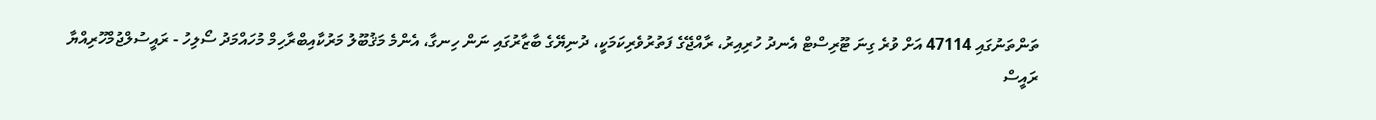ތަންތަނުގައި 47114 އަށް ވުރެ ގިނަ ޓޫރިސްޓް އެނދު ހުރިއިރު، ރާއްޖޭގެ ފަތުރުވެރިކަމަކީ، ދުނިޔޭގެ ބާޒާރުގައި ނަން ހިނގާ، އެންމެ މަޤުބޫލު މަރުކާއިބްރާހިމް މުހައްމަދު ސޯލިހު - ރައީސުލްޖުމްހޫރިއްޔާ
ރައީސް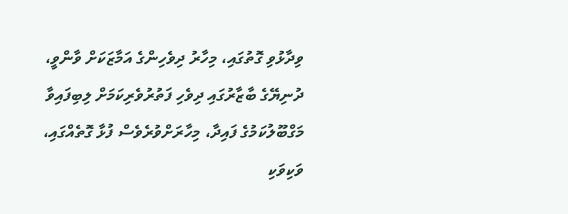ވިދާޅުވި ގޮތުގައި، މިހާރު ދިވެހިންގެ އަމާޒަކަށް ވާންވީ، ދުނިޔޭގެ ބާޒާރުގައި ދިވެހި ފަތުރުވެރިކަމަށް ލިބިފައިވާ މަގްބޫލުކަމުގެ ފައިދާ، މިހާރަށްވުރެވެސް ފުޅާ ގޮތެއްގައި، ވަކިވަކި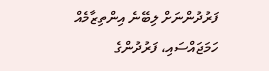ފަރުދުންނަށް ލިބޭނެ އިންތިޒާމެއް ހަމަޖައްސައި، ފަރުދުންގެ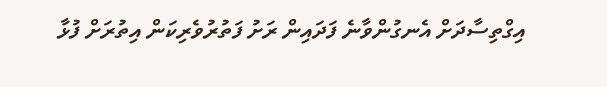އިގްތިސާދަށް އެނގުންވާނެ ފަދައިން ރަށު ފަތުރުވެރިކަން އިތުރަށް ފުޅާ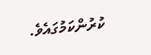ކުރުންކަމުގައެވެ.